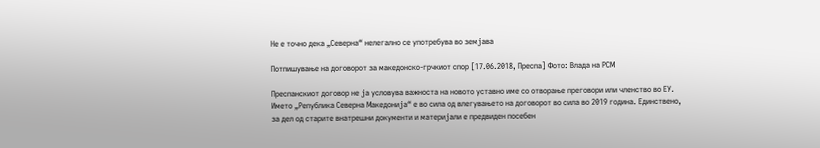Не е точно дека „Северна“ нелегално се употребува во земјава

Потпишување на договорот за македонско-грчкиот спор [17.06.2018, Преспа] Фото: Влада на РСМ

Преспанскиот договор не ја условува важноста на новото уставно име со отворање преговори или членство во ЕУ. Името „Република Северна Македонија“ е во сила од влегувањето на договорот во сила во 2019 година. Единствено, за дел од старите внатрешни документи и материјали е предвиден посебен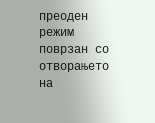преоден режим поврзан со отворањето на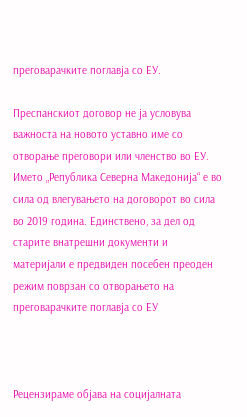преговарачките поглавја со ЕУ.

Преспанскиот договор не ја условува важноста на новото уставно име со отворање преговори или членство во ЕУ. Името „Република Северна Македонија“ е во сила од влегувањето на договорот во сила во 2019 година. Единствено, за дел од старите внатрешни документи и материјали е предвиден посебен преоден режим поврзан со отворањето на преговарачките поглавја со ЕУ



Рецензираме објава на социјалната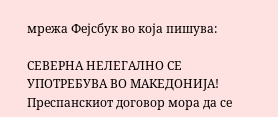мрежа Фејсбук во која пишува:

СЕВЕРНА НЕЛЕГАЛНО СЕ УПОТРЕБУВА ВО МАКЕДОНИЈА! Преспанскиот договор мора да се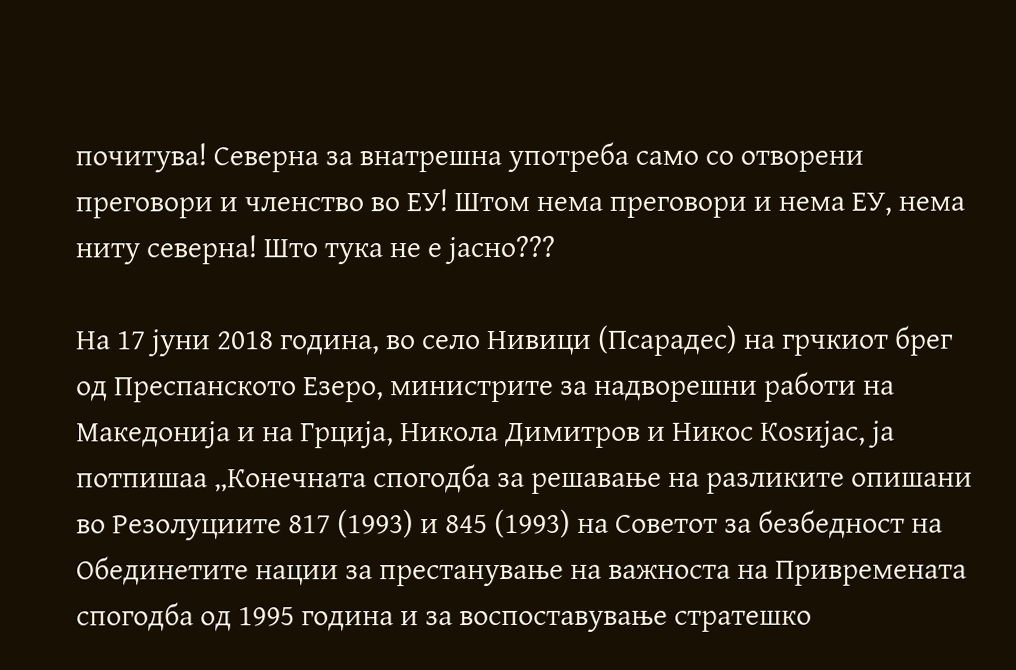почитува! Северна за внатрешна употреба само со отворени преговори и членство во ЕУ! Штом нема преговори и нема ЕУ, нема ниту северна! Што тука не е јасно???

На 17 јуни 2018 година, во село Нивици (Псарадес) на грчкиот брег од Преспанското Езеро, министрите за надворешни работи на Македонија и на Грција, Никола Димитров и Никос Коѕијас, ја потпишаа „Конечната спогодба за решавање на разликите опишани во Резолуциите 817 (1993) и 845 (1993) на Советот за безбедност на Обединетите нации за престанување на важноста на Привремената спогодба од 1995 година и за воспоставување стратешко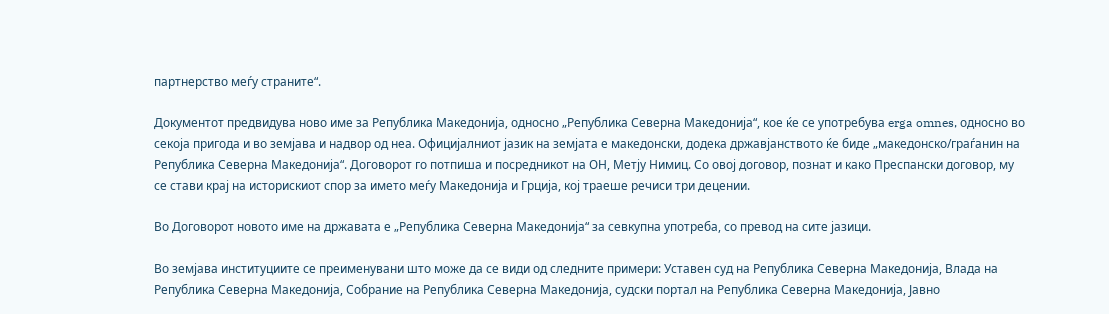партнерство меѓу страните“.

Документот предвидува ново име за Република Македонија, односно „Република Северна Македонија“, кое ќе се употребува erga omnes, односно во секоја пригода и вo земјава и надвор од неа. Oфицијалниот јазик на земјата е македонски, додека државјанството ќе биде „македонско/граѓанин на Република Северна Македонија“. Договорот го потпиша и посредникот на ОН, Метју Нимиц. Со овој договор, познат и како Преспански договор, му се стави крај на историскиот спор за името меѓу Македонија и Грција, кој траеше речиси три децении.

Во Договорот новото име на државата е „Република Северна Македонија“ за севкупна употреба, со превод на сите јазици.

Во земјава институциите се преименувани што може да се види од следните примери: Уставен суд на Република Северна Македонија, Влада на Република Северна Македонија, Собрание на Република Северна Македонија, судски портал на Република Северна Македонија, Јавно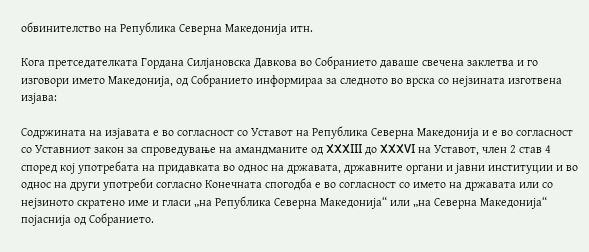обвинителство на Република Северна Македонија итн.

Кога претседателката Гордана Силјановска Давкова во Собранието даваше свечена заклетва и го изговори името Македонија, од Собранието информираа за следното во врска со нејзината изготвена изјава:

Содржината на изјавата е во согласност со Уставот на Република Северна Македонија и е во согласност со Уставниот закон за спроведување на амандманите од XXXIII до XXXVI на Уставот, член 2 став 4 според кој употребата на придавката во однос на државата, државните органи и јавни институции и во однос на други употреби согласно Конечната спогодба е во согласност со името на државата или со нејзиното скратено име и гласи „на Република Северна Македонија“ или „на Северна Македонија“ појаснија од Собранието.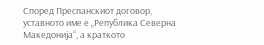Според Преспанскиот договор, уставното име е „Република Северна Македонија“, а краткото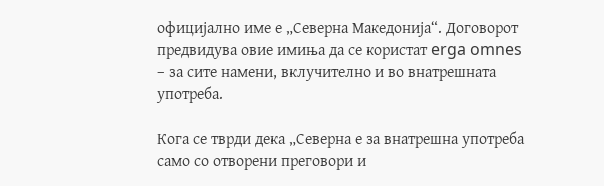официјално име е „Северна Македонија“. Договорот предвидува овие имиња да се користат erga omnes – за сите намени, вклучително и во внатрешната употреба.

Кога се тврди дека „Северна е за внатрешна употреба само со отворени преговори и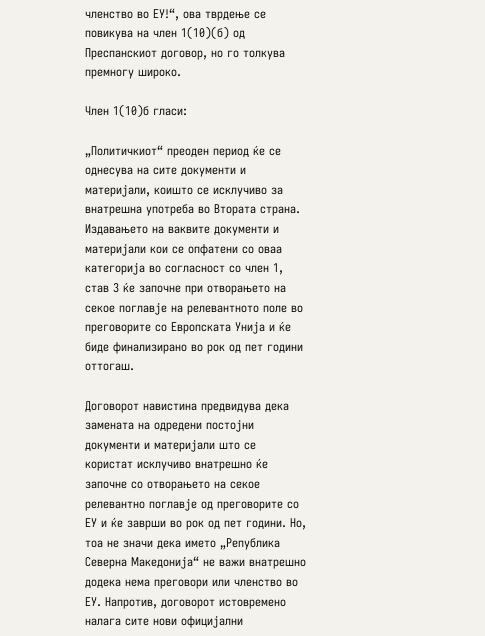членство во ЕУ!“, ова тврдење се повикува на член 1(10)(б) од Преспанскиот договор, но го толкува премногу широко.

Член 1(10)б гласи:

„Политичкиот“ преоден период ќе се однесува на сите документи и материјали, коишто се исклучиво за внатрешна употреба во Втората страна. Издавањето на ваквите документи и материјали кои се опфатени со оваа категорија во согласност со член 1, став 3 ќе започне при отворањето на секое поглавје на релевантното поле во преговорите со Европската Унија и ќе биде финализирано во рок од пет години оттогаш.

Договорот навистина предвидува дека замената на одредени постојни документи и материјали што се користат исклучиво внатрешно ќе започне со отворањето на секое релевантно поглавје од преговорите со ЕУ и ќе заврши во рок од пет години. Но, тоа не значи дека името „Република Северна Македонија“ не важи внатрешно додека нема преговори или членство во ЕУ. Напротив, договорот истовремено налага сите нови официјални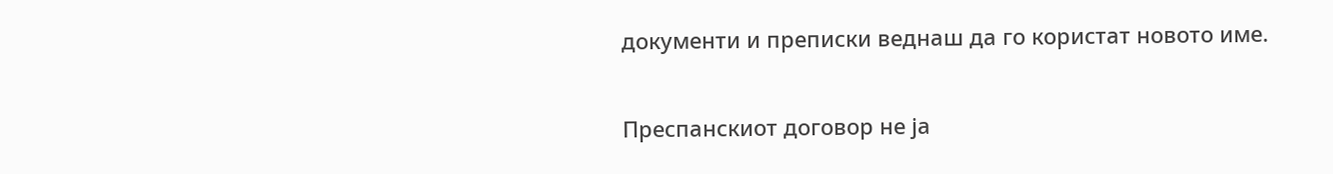документи и преписки веднаш да го користат новото име.

Преспанскиот договор не ја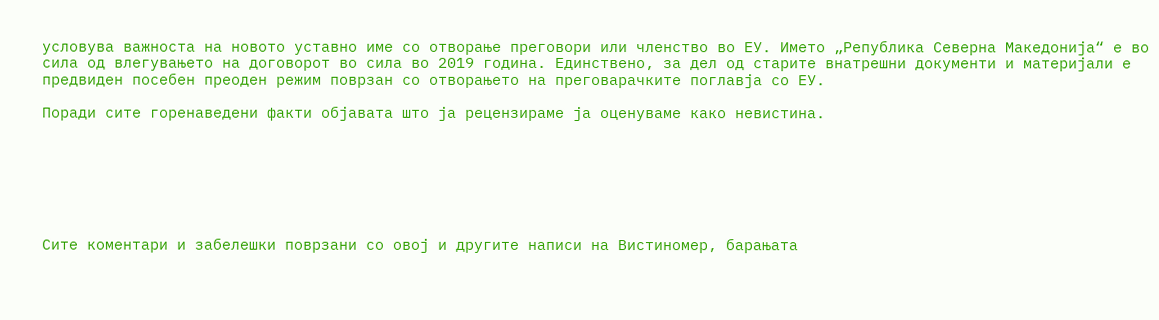условува важноста на новото уставно име со отворање преговори или членство во ЕУ. Името „Република Северна Македонија“ е во сила од влегувањето на договорот во сила во 2019 година. Единствено, за дел од старите внатрешни документи и материјали е предвиден посебен преоден режим поврзан со отворањето на преговарачките поглавја со ЕУ.

Поради сите горенаведени факти објавата што ја рецензираме ја оценуваме како невистина.







Сите коментари и забелешки поврзани со овој и другите написи на Вистиномер, барањата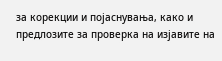за корекции и појаснувања, како и предлозите за проверка на изјавите на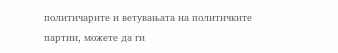политичарите и ветувањата на политичките партии, можете да ги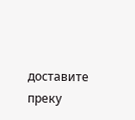доставите преку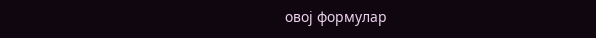овој формулар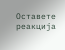Оставете реакција